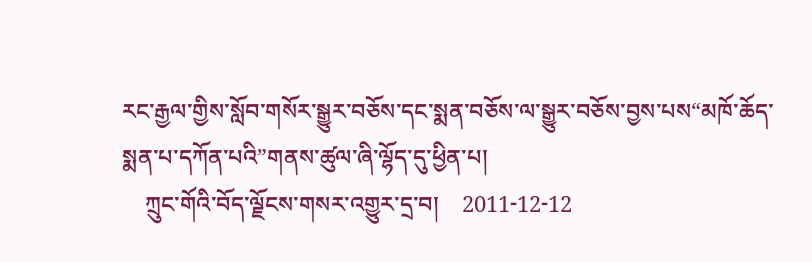རང་རྒྱལ་གྱིས་སློབ་གསོར་སྒྱུར་བཅོས་དང་སྨན་བཅོས་ལ་སྒྱུར་བཅོས་བྱས་པས“མཁོ་ཆོད་སྨན་པ་དཀོན་པའི”གནས་ཚུལ་ཞི་ལྷོད་དུ་ཕྱིན་པ།
    ཀྲུང་གོའི་བོད་ལྗོངས་གསར་འགྱུར་དྲ་བ།    2011-12-12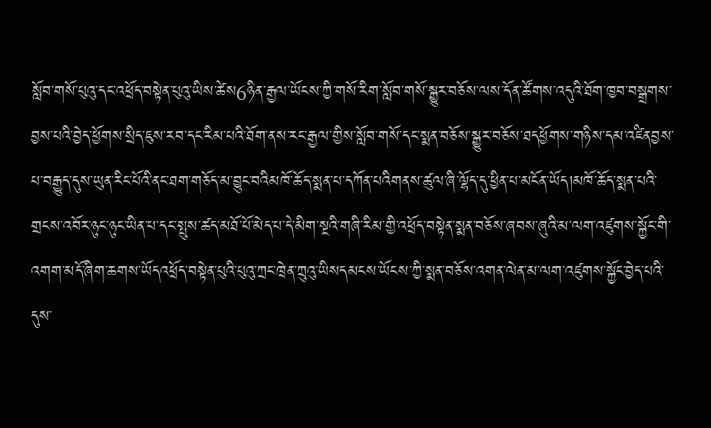སློབ་གསོ་པུའུ་དང་འཕྲོད་བསྟེན་པུའུ་ཡིས་ཚེས6ཉིན་རྒྱལ་ཡོངས་ཀྱི་གསོ་རིག་སློབ་གསོ་སྒྱུར་བཅོས་ལས་དོན་ཚོགས་འདུའི་ཐོག་ཁྱབ་བསྒྲགས་བྱས་པའི་བྱེད་ཕྱོགས་སྲིད་ཇུས་རབ་དང་རིམ་པའི་ཐོག་ནས་རང་རྒྱལ་གྱིས་སློབ་གསོ་དང་སྨན་བཅོས་སྒྱུར་བཅོས་ཐདཕྱོགས་གཉིས་དམ་འཛིནབྱས་པ་བརྒྱུད་དུས་ཡུན་རིང་པོའི་ནང་ཐག་གཅོད་མ་བྱུང་བའིམཁོ་ཆོད་སྨན་པ་དཀོན་པའིགནས་ཚུལ་ཞི་ལྷོད་དུ་ཕྱིན་པ་མངོན་ཡོད།མཁོ་ཆོད་སྨན་པའི་གྲངས་འབོར་ཉུང་ཉུང་ཡིན་པ་དང་སྤུས་ཚད་མཐོ་པོ་མེད་པ་དེ་མིག་སྔའི་གཞི་རིམ་གྱི་འཕྲོད་བསྟེན་སྨན་བཅོས་ཞབས་ཞུའི་མ་ལག་འཛུགས་སྐྱོང་གི་འགག་མདོ་ཞིག་ཆགས་ཡོདའཕྲོད་བསྟེན་པུའི་པུའུ་ཀྲང་ཁྲེན་ཀྲུའུ་ཡིསདམངས་ཡོངས་ཀྱི་སྨན་བཅོས་འགན་ལེན་མ་ལག་འཛུགས་སྐྱོང་བྱེད་པའི་དུས་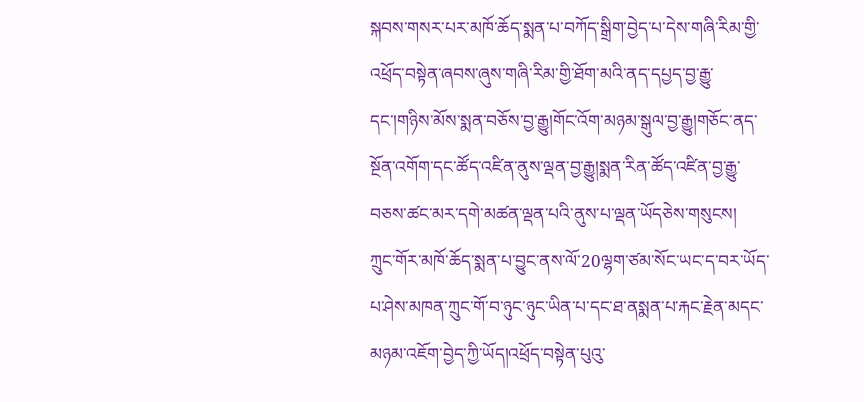སྐབས་གསར་པར་མཁོ་ཆོད་སྨན་པ་བཀོད་སྒྲིག་བྱེད་པ་དེས་གཞི་རིམ་གྱི་འཕྲོད་བསྟེན་ཞབས་ཞུས་གཞི་རིམ་གྱི་ཐོག་མའི་ནད་དཔྱད་བྱ་རྒྱུ་དང་།གཉིས་མོས་སྨན་བཅོས་བྱ་རྒྱུ།གོང་འོག་མཉམ་སྒུལ་བྱ་རྒྱུ།གཅོང་ནད་སྔོན་འགོག་དང་ཚོད་འཛིན་ནུས་ལྡན་བྱ་རྒྱུ།སྨན་རིན་ཚོད་འཛིན་བྱ་རྒྱུ་བཅས་ཚང་མར་དགེ་མཚན་ལྡན་པའི་ནུས་པ་ལྡན་ཡོདཅེས་གསུངས།
ཀྲུང་གོར་མཁོ་ཆོད་སྨན་པ་བྱུང་ནས་ལོ་20ལྷག་ཙམ་སོང་ཡང་ད་བར་ཡོད་པ་ཤེས་མཁན་ཀྲུང་གོ་བ་ཉུང་ཉུང་ཡིན་པ་དང་ཐ་ནསྨན་པ་རྐང་རྗེན་མདང་མཉམ་འཇོག་བྱེད་ཀྱི་ཡོད།འཕྲོད་བསྟེན་པུའུ་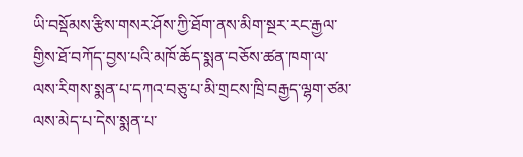ཡི་བསྡོམས་རྩིས་གསར་ཤོས་ཀྱི་ཐོག་ནས་མིག་སྔར་རང་རྒྱལ་གྱིས་ཐོ་བཀོད་བྱས་པའི་མཁོ་ཆོད་སྨན་བཅོས་ཚན་ཁག་ལ་ལས་རིགས་སྨན་པ་དཀའ་བཅུ་པ་མི་གྲངས་ཁྲི་བརྒྱད་ལྷག་ཙམ་ལས་མེད་པ་དེས་སྨན་པ་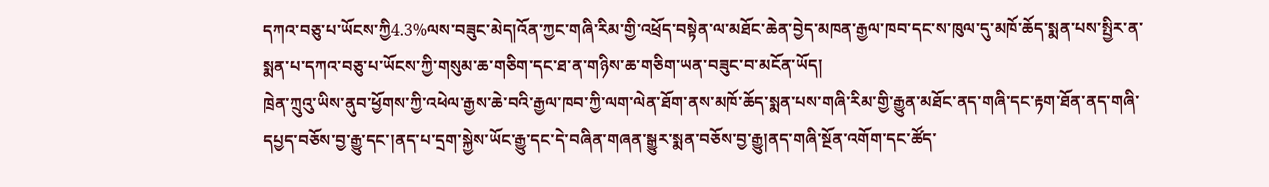དཀའ་བཅུ་པ་ཡོངས་ཀྱི4.3%ལས་བཟུང་མེད།འོན་ཀྱང་གཞི་རིམ་གྱི་འཕྲོད་བསྟེན་ལ་མཐོང་ཆེན་བྱེད་མཁན་རྒྱལ་ཁབ་དང་ས་ཁུལ་དུ་མཁོ་ཆོད་སྨན་པས་སྤྱིར་ན་སྨན་པ་དཀའ་བཅུ་པ་ཡོངས་ཀྱི་གསུམ་ཆ་གཅིག་དང་ཐ་ན་གཉིས་ཆ་གཅིག་ཡན་བཟུང་བ་མངོན་ཡོད།
ཁྲེན་ཀྲུའུ་ཡིས་ནུབ་ཕྱོགས་ཀྱི་འཕེལ་རྒྱས་ཆེ་བའི་རྒྱལ་ཁབ་ཀྱི་ལག་ལེན་ཐོག་ནས་མཁོ་ཆོད་སྨན་པས་གཞི་རིམ་གྱི་རྒྱུན་མཐོང་ནད་གཞི་དང་རྟག་ཐོན་ནད་གཞི་དཔྱད་བཅོས་བྱ་རྒྱུ་དང་།ནད་པ་དྲག་སྐྱེས་ཡོང་རྒྱུ་དང་དེ་བཞིན་གཞན་སྒྱུར་སྨན་བཅོས་བྱ་རྒྱུ།ནད་གཞི་སྔོན་འགོག་དང་ཚོད་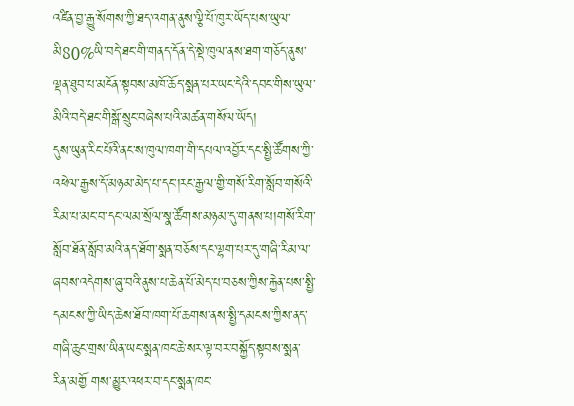འཛིན་བྱ་རྒྱུ་སོགས་ཀྱི་ཐད་འགན་ནུས་ལྕི་པོ་ཁུར་ཡོད་པས་ཡུལ་མི80%ཡི་བདེ་ཐང་གི་གནད་དོན་དེ་སྡེ་ཁུལ་ནས་ཐག་གཅོད་ནུས་ལྡན་ཐུབ་པ་མངོན་སྟབས་མཁོ་ཆོད་སྨན་པར་ཡང་དེའི་དབང་གིས་ཡུལ་མིའི་བདེ་ཐང་གིསྒོ་སྲུང་བཞེས་པའི་མཚན་གསོལ་ཡོད།
དུས་ཡུན་རིང་པོའི་ནང་ས་ཁུལ་ཁག་གི་དཔལ་འབྱོར་དང་སྤྱི་ཚོགས་ཀྱི་འཕེལ་རྒྱས་དོ་མཉམ་མེད་པ་དང་།རང་རྒྱལ་གྱི་གསོ་རིག་སློབ་གསོའི་རིམ་པ་མང་བ་དང་ལམ་སྲོལ་སྣ་ཚོགས་མཉམ་དུ་གནས་པ།གསོ་རིག་སློབ་ཐོན་སློབ་མའི་ནད་ཐོག་སྨན་བཅོས་དང་ལྷག་པར་དུ་གཞི་རིམ་ལ་ཞབས་འདེགས་ཞུ་བའི་ནུས་པ་ཆེན་པོ་མེད་པ་བཅས་ཀྱིས་རྐྱེན་པས་སྤྱི་དམངས་ཀྱི་ཡིད་ཆེས་ཐོབ་ཁག་པོ་ཆགས་ནས་སྤྱི་དམངས་ཀྱིས་ནད་གཞི་ཆུང་གྲས་ཡིན་ཡང་སྨན་ཁང་ཆེ་སར་ལྟ་བར་བསྐྱོད་སྟབས་སྨན་རིན་མགྱོ གས་མྱུར་འཕར་བ་དང་སྨན་ཁང་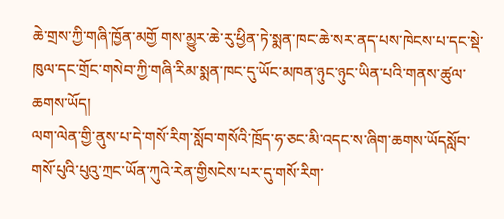ཆེ་གྲས་ཀྱི་གཞི་ཁྱོན་མགྱོ གས་མྱུར་ཆེ་རུ་ཕྱིན་ཏེ་སྨན་ཁང་ཆེ་སར་ནད་པས་ཁེངས་པ་དང་སྡེ་ཁུལ་དང་གྲོང་གསེབ་ཀྱི་གཞི་རིམ་སྨན་ཁང་དུ་ཡོང་མཁན་ཉུང་ཉུང་ཡིན་པའི་གནས་ཚུལ་ཆགས་ཡོད།
ལག་ལེན་གྱི་ནུས་པ་དེ་གསོ་རིག་སློབ་གསོའི་ཁྲོད་ཧ་ཅང་མི་འདང་ས་ཞིག་ཆགས་ཡོདསློབ་གསོ་པུའི་པུའུ་ཀྲང་ཡོན་ཀུའེ་རེན་གྱིསངེས་པར་དུ་གསོ་རིག་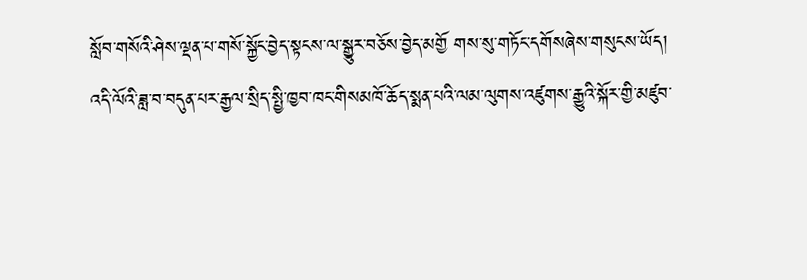སློབ་གསོའི་ཤེས་ལྡན་པ་གསོ་སྐྱོང་བྱེད་སྟངས་ལ་སྒྱུར་བཅོས་བྱེད་མགྱོ གས་སུ་གཏོང་དགོསཞེས་གསུངས་ཡོད།
འདི་ལོའི་ཟླ་བ་བདུན་པར་རྒྱལ་སྲིད་སྤྱི་ཁྱབ་ཁང་གིསམཁོ་ཆོད་སྨན་པའི་ལམ་ལུགས་འཛུགས་རྒྱུའི་སྐོར་གྱི་མཛུབ་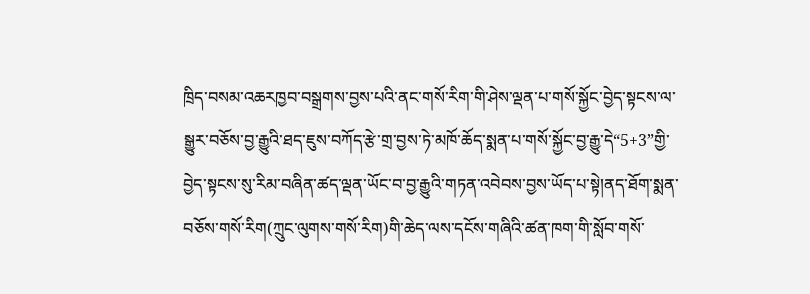ཁྲིད་བསམ་འཆརཁྱབ་བསྒྲགས་བྱས་པའི་ནང་གསོ་རིག་གི་ཤེས་ལྡན་པ་གསོ་སྐྱོང་བྱེད་སྟངས་ལ་སྒྱུར་བཅོས་བྱ་རྒྱུའི་ཐད་ཇུས་བཀོད་རྩེ་གྲ་བྱས་ཏེ་མཁོ་ཆོད་སྨན་པ་གསོ་སྐྱོང་བྱ་རྒྱུ་དེ“5+3”གྱི་བྱེད་སྟངས་སུ་རིམ་བཞིན་ཚད་ལྡན་ཡོང་བ་བྱ་རྒྱུའི་གཏན་འབེབས་བྱས་ཡོད་པ་སྟེ།ནད་ཐོག་སྨན་བཅོས་གསོ་རིག(ཀྲུང་ལུགས་གསོ་རིག)གི་ཆེད་ལས་དངོས་གཞིའི་ཚན་ཁག་གི་སློབ་གསོ་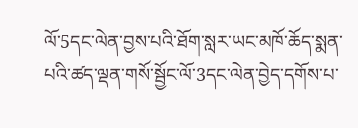ལོ་5དང་ལེན་བྱས་པའི་ཐོག་སླར་ཡང་མཁོ་ཆོད་སྨན་པའི་ཚད་ལྡན་གསོ་སྦྱོང་ལོ་3དང་ལེན་བྱེད་དགོས་པ་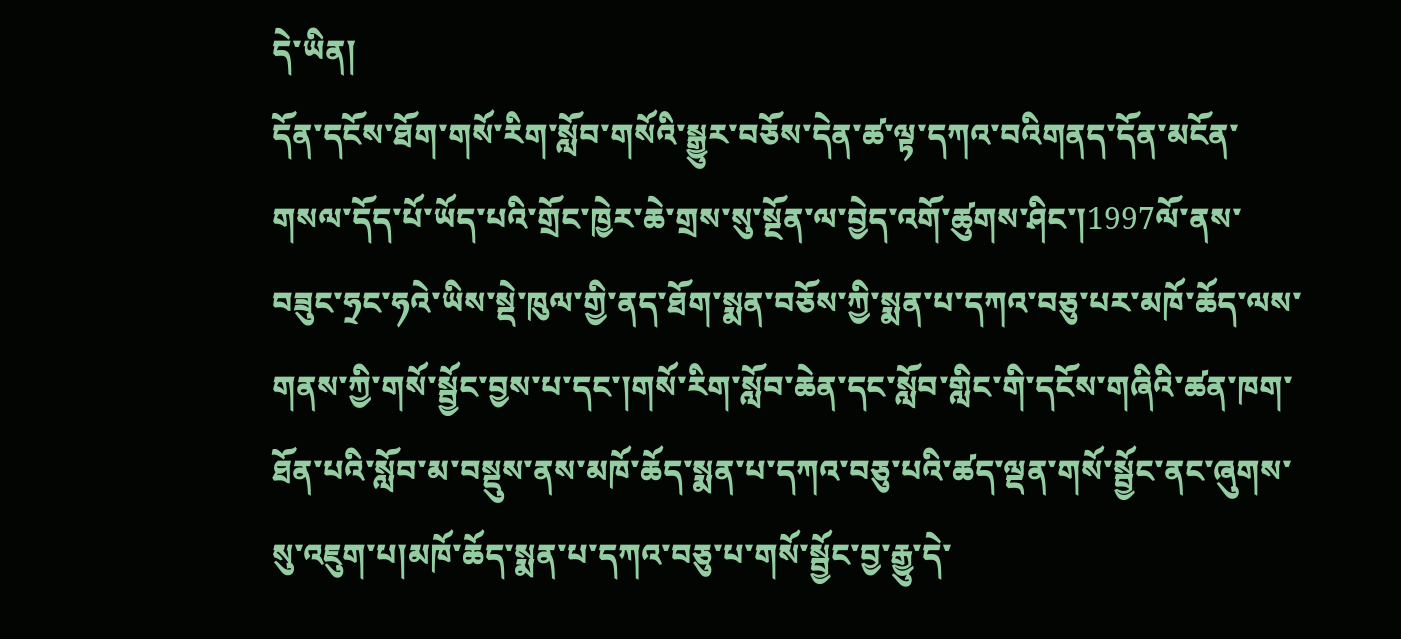དེ་ཡིན།
དོན་དངོས་ཐོག་གསོ་རིག་སློབ་གསོའི་སྒྱུར་བཅོས་དེན་ཚ་ལྟ་དཀའ་བའིགནད་དོན་མངོན་གསལ་དོད་པོ་ཡོད་པའི་གྲོང་ཁྱེར་ཆེ་གྲས་སུ་སྔོན་ལ་བྱེད་འགོ་ཚུགས་ཤིང་།1997ལོ་ནས་བཟུང་ཧྲང་ཧའེ་ཡིས་སྡེ་ཁུལ་གྱི་ནད་ཐོག་སྨན་བཅོས་ཀྱི་སྨན་པ་དཀའ་བཅུ་པར་མཁོ་ཆོད་ལས་གནས་ཀྱི་གསོ་སྦྱོང་བྱས་པ་དང་།གསོ་རིག་སློབ་ཆེན་དང་སློབ་གླིང་གི་དངོས་གཞིའི་ཚན་ཁག་ཐོན་པའི་སློབ་མ་བསྡུས་ནས་མཁོ་ཆོད་སྨན་པ་དཀའ་བཅུ་པའི་ཚད་ལྡན་གསོ་སྦྱོང་ནང་ཞུགས་སུ་འཇུག་པ།མཁོ་ཆོད་སྨན་པ་དཀའ་བཅུ་པ་གསོ་སྦྱོང་བྱ་རྒྱུ་དེ་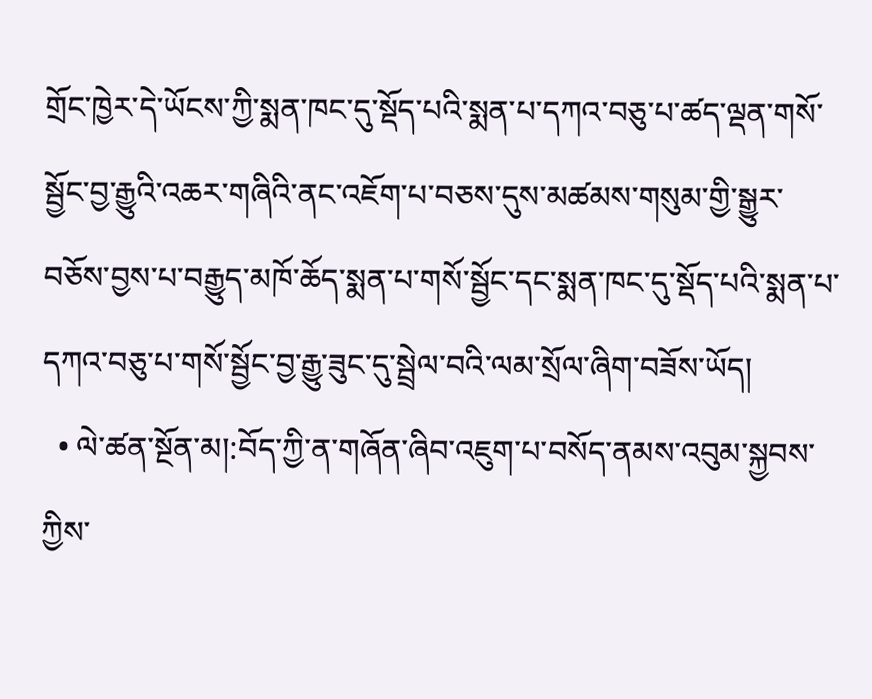གྲོང་ཁྱེར་དེ་ཡོངས་ཀྱི་སྨན་ཁང་དུ་སྡོད་པའི་སྨན་པ་དཀའ་བཅུ་པ་ཚད་ལྡན་གསོ་སྦྱོང་བྱ་རྒྱུའི་འཆར་གཞིའི་ནང་འཇོག་པ་བཅས་དུས་མཚམས་གསུམ་གྱི་སྒྱུར་བཅོས་བྱས་པ་བརྒྱུད་མཁོ་ཆོད་སྨན་པ་གསོ་སྦྱོང་དང་སྨན་ཁང་དུ་སྡོད་པའི་སྨན་པ་དཀའ་བཅུ་པ་གསོ་སྦྱོང་བྱ་རྒྱུ་ཟུང་དུ་སྦྲེལ་བའི་ལམ་སྲོལ་ཞིག་བཟོས་ཡོད།
  • ལེ་ཚན་སྔོན་མ།:བོད་ཀྱི་ན་གཞོན་ཞིབ་འཇུག་པ་བསོད་ནམས་འབུམ་སྐྱབས་ཀྱིས་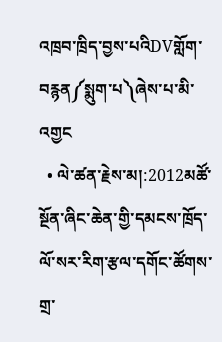འཁྲབ་ཁྲིད་བྱས་པའིDVགློག་བརྙན༼སྨུག་པ༽ཞེས་པ་མི་འགྱང
  • ལེ་ཚན་རྗེས་མ།:2012མཚོ་སྔོན་ཞིང་ཆེན་གྱི་དམངས་ཁྲོད་ལོ་སར་རིག་རྩལ་དགོང་ཚོགས་གྲ་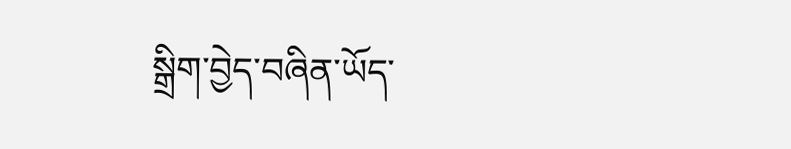སྒྲིག་བྱེད་བཞིན་ཡོད་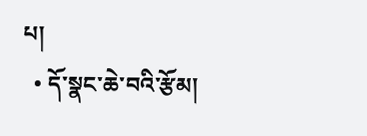པ།
  • དོ་སྣང་ཆེ་བའི་རྩོམ།